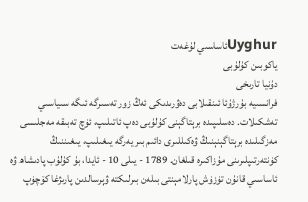Uyghurئاساسىي لۇغەت
ياكوبىن كۇلۇبى
دۇنيا تارىخى
فرانسىيە بۇرژۇئا ئىنقىلابى دەۋرىدىكى ئەڭ زور تەسىرگە ئىگە سىياسىي تەشكىلات. دەسلىپىدە برېتاگېنى كۇلۇبى دەپ ئاتىلىپ، ئۈچ تەبىقە مەجلىسى مەزگىلىدە برېتاگېنېنىڭ ۋەكىللىرى دائىم بىر يەرگە يىغىلىپ، يىغىننىڭ كۈنتەرتىپلىرىنى مۇزاكىرە قىلغان. 1789 - يىلى 10 - ئايدا، بۇ كۇلۇب پادىشاھ ۋە ئاساسىي قانۇن تۈزۈش پارلامېنتى بىلەن بىرلىكتە ۋېرسالدىن پارىژغا كۆچۈپ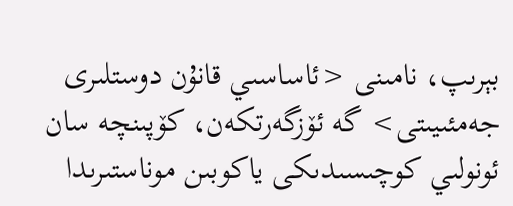بېرىپ، نامىنى <ئاساسىي قانۇن دوستلىرى جەمئىيىتى> گە ئۆزگەرتكەن، كۆپىنچە سان ئونولىي كوچىسىدىكى ياكوبىن موناستىرىدا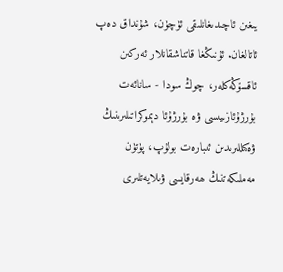يىغىن ئاچىدىغانلىقى ئۈچۈن، شۇنداق دەپ ئاتالغان. ئۇنىڭغا قاتناشقانلار ئەركىن ئاقسۆڭەكلەر، چوڭ سودا - سانائەت بۇرژۇئازىيىسى ۋە بۇرژۇئا دېموكراتىلىرىنىڭ ۋەكىللىرىدىن ئىبارەت بولۇپ، پۈتۈن مەملىكەتنىڭ ھەرقايسى ۋىلايەتلىرى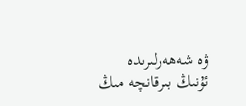ۋە شەھەرلىرىدە ئۇنىڭ بىرقانچە مىڭ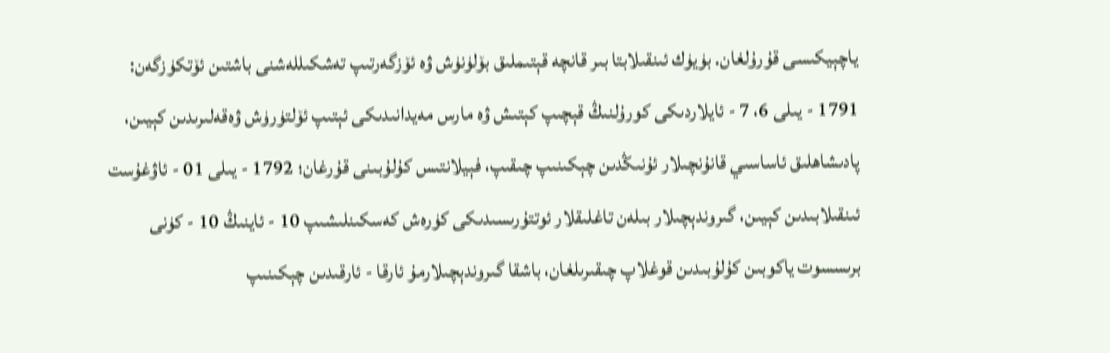ياچېيكىسى قۇرۇلغان. بۈيۈك ئىنقىلابتا بىر قانچە قېتىملىق بۆلۈنۈش ۋە ئۆزگەرتىپ تەشكىللەشنى باشتىن ئۆتكۈزگەن: 1791 - يىلى 6، 7 - ئايلاردىكى كورۇلنىڭ قېچىپ كېتىش ۋە مارس مەيدانىدىكى ئېتىپ ئۆلتۈرۈش ۋەقەلىرىدىن كېيىن، پادىشاھلىق ئاساسىي قانۇنچىلار ئۇنىڭدىن چېكىنىپ چىقىپ، فېيلانتىس كۇلۇبىنى قۇرغان؛ 1792 - يىلى 01 - ئاۋغۇست ئىنقىلابىدىن كېيىن، گىروندېچىلار بىلەن تاغلىقلار ئوتتۇرىسىدىكى كۈرەش كەسكىنلىشىپ 10 - ئاينىڭ 10 - كۈنى برىسسوت ياكوبىن كۇلۇبىدىن قوغلاپ چىقىرىلغان، باشقا گىروندېچىلارمۇ ئارقا - ئارقىدىن چېكىنىپ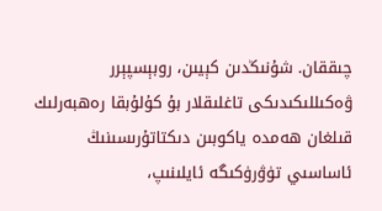چىققان. شۇنىڭدىن كېيىن، روبېسپېرر ۋەكىللىكىدىكى تاغلىقلار بۇ كۇلۇبقا رەھبەرلىك قىلغان ھەمدە ياكوبىن دىكتاتۇرىسىنىڭ ئاساسىي تۈۋرۈكىگە ئايلىنىپ،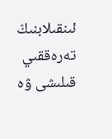ئىنقىلابنىڭ تەرەققىي قىلىشى ۋە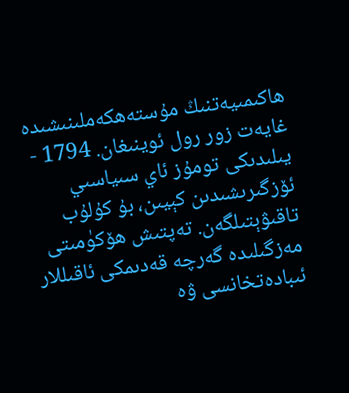ھاكىمىيەتنىڭ مۇستەھكەملىنىشىدە غايەت زور رول ئوينىغان. 1794 - يىلىدىكى تومۇز ئاي سىياسىي ئۆزگىرىشىدىن كېيىن، بۇ كۇلۇب تاقىۋېتىلگەن. تەپتىش ھۆكۈمىتى مەزگىلىدە گەرچە قەدىمكى ئاقىللار ئىبادەتخانسى ۋە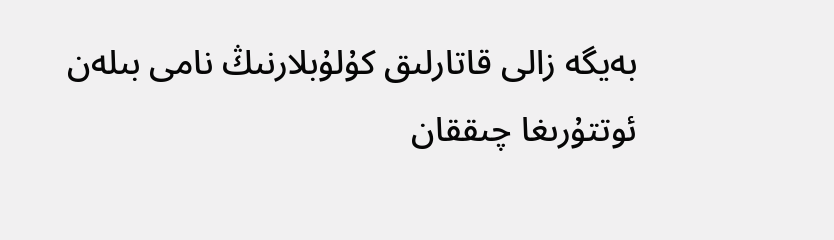بەيگە زالى قاتارلىق كۇلۇبلارنىڭ نامى بىلەن ئوتتۇرىغا چىققان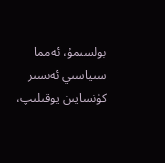بولسىمۇ، ئەمما سىياسىي ئەىسىر كۈنسايىن يوقىلىپ،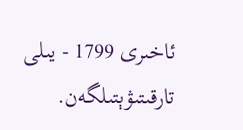ئاخىرى 1799 - يىلى تارقىتىۋېتىلگەن.